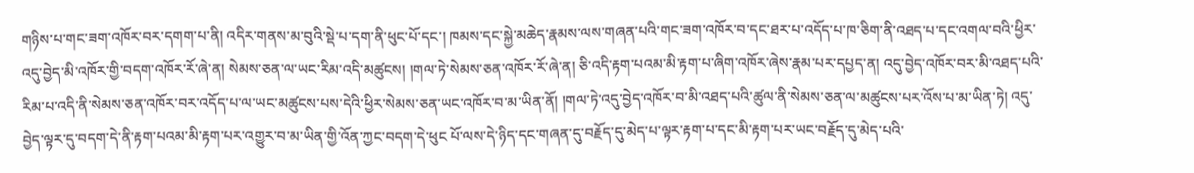གཉིས་པ་གང་ཟག་འཁོར་བར་དགག་པ་ནི། འདིར་གནས་མ་བུའི་སྡེ་པ་དག་ནི་ཕུང་པོ་དང་། ཁམས་དང་སྐྱེ་མཆེད་རྣམས་ལས་གཞན་པའི་གང་ཟག་འཁོར་བ་དང་ཐར་པ་འདོད་པ་ཁ་ཅིག་ནི་འཐད་པ་དང་འགལ་བའི་ཕྱིར་འདུ་བྱེད་མི་འཁོར་གྱི་བདག་འཁོར་རོ་ཞེ་ན། སེམས་ཅན་ལ་ཡང་རིམ་འདི་མཚུངས། །གལ་ཏེ་སེམས་ཅན་འཁོར་རོ་ཞེ་ན། ཅི་འདི་རྟག་པའམ་མི་རྟག་པ་ཞིག་འཁོར་ཞེས་རྣམ་པར་དཔྱད་ན། འདུ་བྱེད་འཁོར་བར་མི་འཐད་པའི་རིམ་པ་འདི་ནི་སེམས་ཅན་འཁོར་བར་འདོད་པ་ལ་ཡང་མཚུངས་པས་དེའི་ཕྱིར་སེམས་ཅན་ཡང་འཁོར་བ་མ་ཡིན་ནོ། །གལ་ཏེ་འདུ་བྱེད་འཁོར་བ་མི་འཐད་པའི་ཚུལ་ནི་སེམས་ཅན་ལ་མཚུངས་པར་འོས་པ་མ་ཡིན་ཏེ། འདུ་བྱེད་ལྟར་དུ་བདག་དེ་ནི་རྟག་པའམ་མི་རྟག་པར་འགྱུར་བ་མ་ཡིན་གྱི་འོན་ཀྱང་བདག་དེ་ཕུང པོ་ལས་དེ་ཉིད་དང་གཞན་དུ་བརྗོད་དུ་མེད་པ་ལྟར་རྟག་པ་དང་མི་རྟག་པར་ཡང་བརྗོད་དུ་མེད་པའི་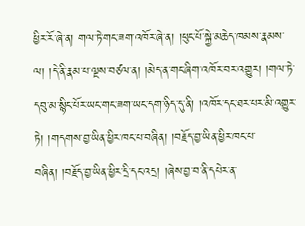ཕྱིར་རོ་ཞེ་ན། གལ་ཏེ་གང་ཟག་འཁོར་ཞེ་ན། །ཕུང་པོ་སྐྱེ་མཆེད་ཁམས་རྣམས་ལ། །དེ་ནི་རྣམ་པ་ལྔས་བཙལ་ན། །མེད་ན་གང་ཞིག་འཁོར་བར་འགྱུར། །གལ་ཏེ་དབུ་མ་སྙིང་པོར་ཡང་གང་ཟག་ཡང་དག་ཉིད་དུ་ནི། །འཁོར་དང་ཐར་པར་མི་འགྱུར་ཏེ། །གདགས་བྱ་ཡིན་ཕྱིར་ཁང་པ་བཞིན། །བརྗོད་བྱ་ཡིན་ཕྱིར་ཁང་པ་བཞིན། །བརྗོད་བྱ་ཡིན་ཕྱིར་དྲི་དང་འདྲ། །ཞེས་བྱ་བ་ནི་དཔེར་ན་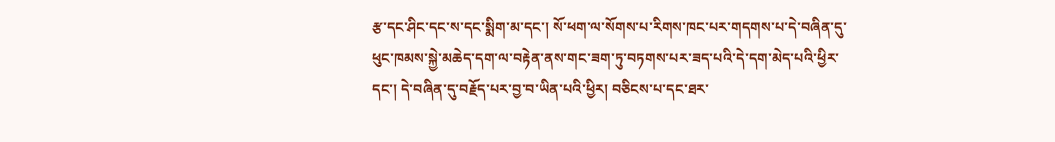རྩ་དང་ཤིང་དང་ས་དང་སྨིག་མ་དང་། སོ་ཕག་ལ་སོགས་པ་རིགས་ཁང་པར་གདགས་པ་དེ་བཞིན་དུ་ཕུང་ཁམས་སྐྱེ་མཆེད་དག་ལ་བརྟེན་ནས་གང་ཟག་ཏུ་བཏགས་པར་ཟད་པའི་དེ་དག་མེད་པའི་ཕྱིར་དང་། དེ་བཞིན་དུ་བརྗོད་པར་བྱ་བ་ཡིན་པའི་ཕྱིར། བཅིངས་པ་དང་ཐར་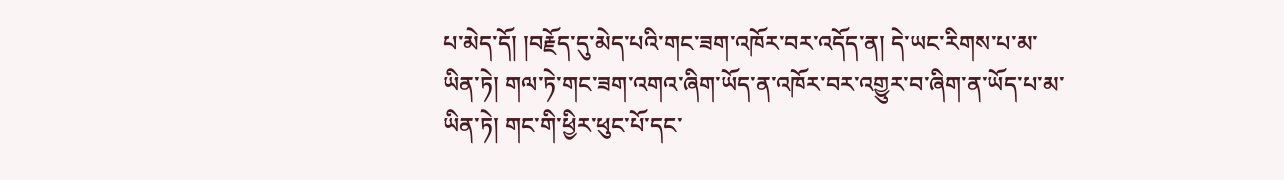པ་མེད་དོ། །བརྗོད་དུ་མེད་པའི་གང་ཟག་འཁོར་བར་འདོད་ན། དེ་ཡང་རིགས་པ་མ་ཡིན་ཏེ། གལ་ཏེ་གང་ཟག་འགའ་ཞིག་ཡོད་ན་འཁོར་བར་འགྱུར་བ་ཞིག་ན་ཡོད་པ་མ་ཡིན་ཏེ། གང་གི་ཕྱིར་ཕུང་པོ་དང་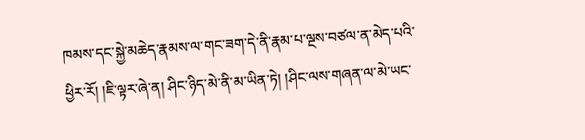ཁམས་དང་སྐྱེ་མཆེད་རྣམས་ལ་གང་ཟག་དེ་ནི་རྣམ་པ་ལྔས་བཙལ་ན་མེད་པའི་ཕྱིར་རོ། །ཇི་ལྟར་ཞེ་ན། ཤིང་ཉིད་མེ་ནི་མ་ཡིན་ཏེ། །ཤིང་ལས་གཞན་ལ་མེ་ཡང་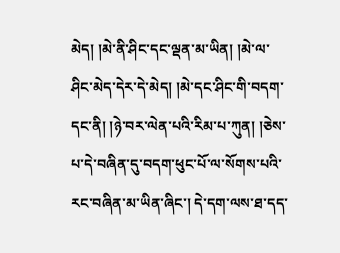མེད། །མེ་ནི་ཤིང་དང་ལྡན་མ་ཡིན། །མེ་ལ་ཤིང་མེད་དེར་དེ་མེད། །མེ་དང་ཤིང་གི་བདག་དང་ནི། །ཉེ་བར་ལེན་པའི་རིམ་པ་ཀུན། །ཅེས་པ་དེ་བཞིན་དུ་བདག་ཕུང་པོ་ལ་སོགས་པའི་རང་བཞིན་མ་ཡིན་ཞིང་། དེ་དག་ལས་ཐ་དད་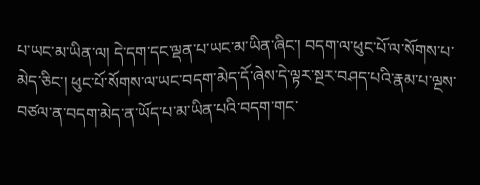པ་ཡང་མ་ཡིན་ལ། དེ་དག་དང་ལྡན་པ་ཡང་མ་ཡིན་ཞིང་། བདག་ལ་ཕུང་པོ་ལ་སོགས་པ་མེད་ཅིང་། ཕུང་པོ་སོགས་ལ་ཡང་བདག་མེད་དོ་ཞེས་དེ་ལྟར་སྔར་བཤད་པའི་རྣམ་པ་ལྔས་བཙལ་ན་བདག་མེད་ན་ཡོད་པ་མ་ཡིན་པའི་བདག་གང་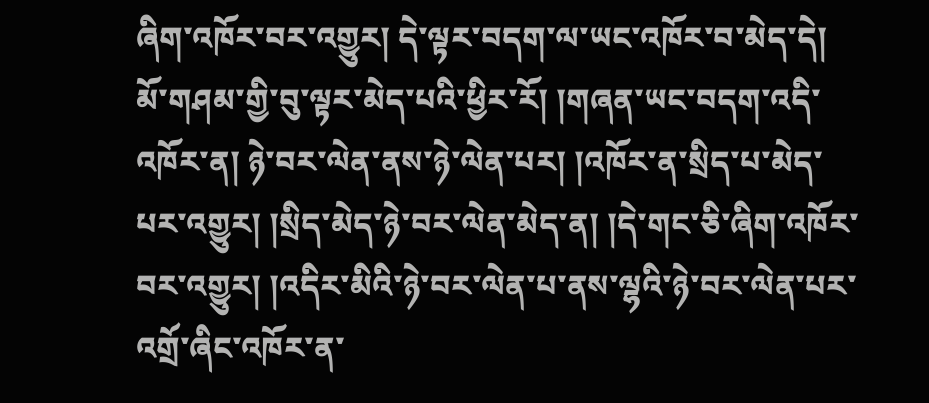ཞིག་འཁོར་བར་འགྱུར། དེ་ལྟར་བདག་ལ་ཡང་འཁོར་བ་མེད་དེ། མོ་གཤམ་གྱི་བུ་ལྟར་མེད་པའི་ཕྱིར་རོ། །གཞན་ཡང་བདག་འདི་འཁོར་ན། ཉེ་བར་ལེན་ནས་ཉེ་ལེན་པར། །འཁོར་ན་སྲིད་པ་མེད་པར་འགྱུར། །སྲིད་མེད་ཉེ་བར་ལེན་མེད་ན། །དེ་གང་ཅི་ཞིག་འཁོར་བར་འགྱུར། །འདིར་མིའི་ཉེ་བར་ལེན་པ་ནས་ལྷའི་ཉེ་བར་ལེན་པར་འགྲོ་ཞིང་འཁོར་ན་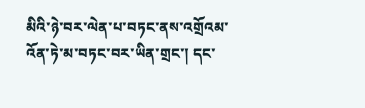མིའི་ཉེ་བར་ལེན་པ་བཏང་ནས་འགྲོའམ་འོན་ཏེ་མ་བཏང་བར་ཡིན་གྲང་། དང་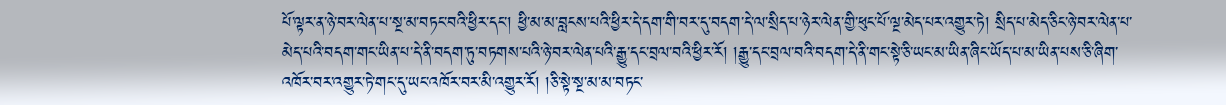པོ་ལྟར་ན་ཉེ་བར་ལེན་པ་སྔ་མ་བཏང་བའི་ཕྱིར་དང་། ཕྱི་མ་མ་བླངས་པའི་ཕྱིར་དེ་དག་གི་བར་དུ་བདག་དེ་ལ་སྲིད་པ་ཉེར་ལེན་གྱི་ཕུང་པོ་ལྔ་མེད་པར་འགྱུར་ཏེ། སྲིད་པ་མེད་ཅིང་ཉེ་བར་ལེན་པ་མེད་པའི་བདག་གང་ཡིན་པ་དེ་ནི་བདག་ཏུ་བཏགས་པའི་ཉེ་བར་ལེན་པའི་རྒྱུ་དང་བྲལ་བའི་ཕྱིར་རོ། །རྒྱུ་དང་བྲལ་བའི་བདག་དེ་ནི་གང་སྟེ་ཅི་ཡང་མ་ཡིན་ཞིང་ཡོད་པ་མ་ཡིན་པས་ཅི་ཞིག་འཁོར་བར་འགྱུར་ཏེ་གང་དུ་ཡང་འཁོར་བར་མི་འགྱུར་རོ། །ཅི་སྟེ་སྔ་མ་མ་བཏང་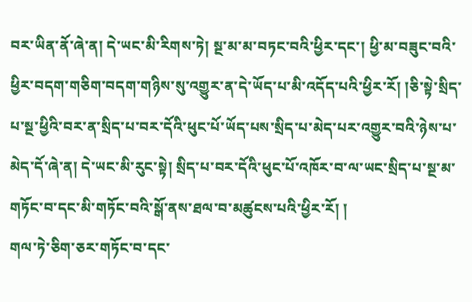བར་ཡིན་ནོ་ཞེ་ན། དེ་ཡང་མི་རིགས་ཏེ། སྔ་མ་མ་བཏང་བའི་ཕྱིར་དང་། ཕྱི་མ་བཟུང་བའི་ཕྱིར་བདག་གཅིག་བདག་གཉིས་སུ་འགྱུར་ན་དེ་ཡོད་པ་མི་འདོད་པའི་ཕྱིར་རོ། །ཅི་སྟེ་སྲིད་པ་སྔ་ཕྱིའི་བར་ན་སྲིད་པ་བར་དོའི་ཕུང་པོ་ཡོད་པས་སྲིད་པ་མེད་པར་འགྱུར་བའི་ཉེས་པ་མེད་དོ་ཞེ་ན། དེ་ཡང་མི་རུང་སྟེ། སྲིད་པ་བར་དོའི་ཕུང་པོ་འཁོར་བ་ལ་ཡང་སྲིད་པ་སྔ་མ་གཏོང་བ་དང་མི་གཏོང་བའི་སྒོ་ནས་ཐལ་བ་མཚུངས་པའི་ཕྱིར་རོ། །
གལ་ཏེ་ཅིག་ཅར་གཏོང་བ་དང་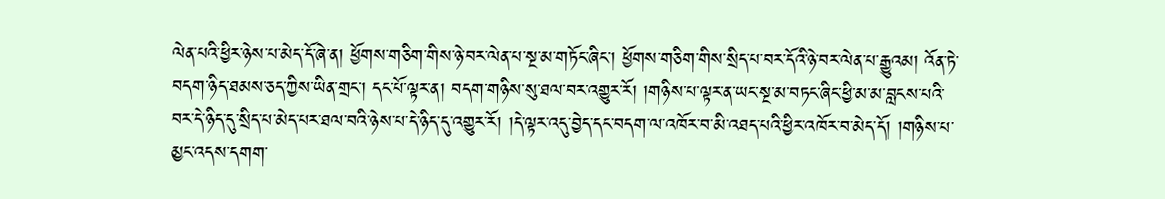ལེན་པའི་ཕྱིར་ཉེས་པ་མེད་དོ་ཞེ་ན། ཕྱོགས་གཅིག་གིས་ཉེ་བར་ལེན་པ་སྔ་མ་གཏོང་ཞིང་། ཕྱོགས་གཅིག་གིས་སྲིད་པ་བར་དོའི་ཉེ་བར་ལེན་པ་རྒྱུའམ། འོན་ཏེ་བདག་ཉིད་ཐམས་ཅད་ཀྱིས་ཡིན་གྲང་། དང་པོ་ལྟར་ན། བདག་གཉིས་སུ་ཐལ་བར་འགྱུར་རོ། །གཉིས་པ་ལྟར་ན་ཡང་སྔ་མ་བཏང་ཞིང་ཕྱི་མ་མ་བླངས་པའི་བར་དེ་ཉིད་དུ་སྲིད་པ་མེད་པར་ཐལ་བའི་ཉེས་པ་དེ་ཉིད་དུ་འགྱུར་རོ། །དེ་ལྟར་འདུ་བྱེད་དང་བདག་ལ་འཁོར་བ་མི་འཐད་པའི་ཕྱིར་འཁོར་བ་མེད་དོ། །གཉིས་པ་མྱང་འདས་དགག་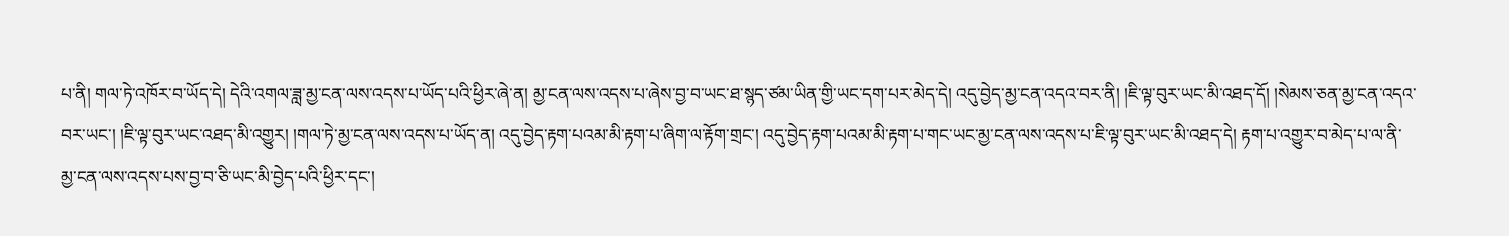པ་ནི། གལ་ཏེ་འཁོར་བ་ཡོད་དེ། དེའི་འགལ་ཟླ་མྱ་ངན་ལས་འདས་པ་ཡོད་པའི་ཕྱིར་ཞེ་ན། མྱ་ངན་ལས་འདས་པ་ཞེས་བྱ་བ་ཡང་ཐ་སྙད་ཙམ་ཡིན་གྱི་ཡང་དག་པར་མེད་དེ། འདུ་བྱེད་མྱ་ངན་འདའ་བར་ནི། །ཇི་ལྟ་བུར་ཡང་མི་འཐད་དོ། །སེམས་ཅན་མྱ་ངན་འདའ་བར་ཡང་། །ཇི་ལྟ་བུར་ཡང་འཐད་མི་འགྱུར། །གལ་ཏེ་མྱ་ངན་ལས་འདས་པ་ཡོད་ན། འདུ་བྱེད་རྟག་པའམ་མི་རྟག་པ་ཞིག་ལ་རྟོག་གྲང་། འདུ་བྱེད་རྟག་པའམ་མི་རྟག་པ་གང་ཡང་མྱ་ངན་ལས་འདས་པ་ཇི་ལྟ་བུར་ཡང་མི་འཐད་དེ། རྟག་པ་འགྱུར་བ་མེད་པ་ལ་ནི་མྱ་ངན་ལས་འདས་པས་བྱ་བ་ཅི་ཡང་མི་བྱེད་པའི་ཕྱིར་དང་།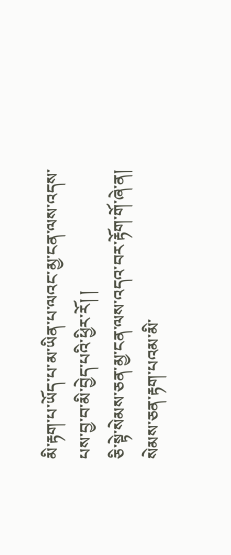མི་རྟག་པ་ཡོད་པ་མ་ཡིན་པ་ལའང་མྱ་ངན་ལས་འདས་པས་བྱ་བ་མི་བྱེད་པའི་ཕྱིར་རོ། །
ཅི་སྟེ་སེམས་ཅན་མྱ་ངན་ལས་འདའ་བར་རྟོག་གོ་ཞེ་ན། སེམས་ཅན་རྟག་པའམ་མི་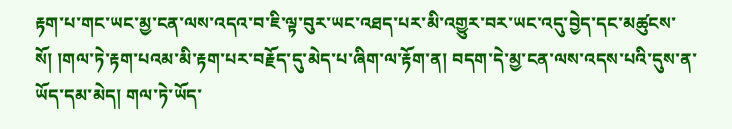རྟག་པ་གང་ཡང་མྱ་ངན་ལས་འདའ་བ་ཇི་ལྟ་བུར་ཡང་འཐད་པར་མི་འགྱུར་བར་ཡང་འདུ་བྱེད་དང་མཚུངས་སོ། །གལ་ཏེ་རྟག་པའམ་མི་རྟག་པར་བརྗོད་དུ་མེད་པ་ཞིག་ལ་རྟོག་ན། བདག་དེ་མྱ་ངན་ལས་འདས་པའི་དུས་ན་ཡོད་དམ་མེད། གལ་ཏེ་ཡོད་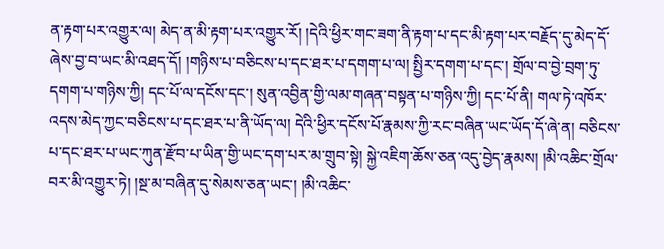ན་རྟག་པར་འགྱུར་ལ། མེད་ན་མི་རྟག་པར་འགྱུར་རོ། །དེའི་ཕྱིར་གང་ཟག་ནི་རྟག་པ་དང་མི་རྟག་པར་བརྗོད་དུ་མེད་དོ་ཞེས་བྱ་བ་ཡང་མི་འཐད་དོ། །གཉིས་པ་བཅིངས་པ་དང་ཐར་པ་དགག་པ་ལ། སྤྱིར་དགག་པ་དང་། གྲོལ་བ་བྱེ་བྲག་ཏུ་དགག་པ་གཉིས་ཀྱི། དང་པོ་ལ་དངོས་དང་། སུན་འབྱིན་གྱི་ལམ་གཞན་བསྟན་པ་གཉིས་ཀྱི། དང་པོ་ནི། གལ་ཏེ་འཁོར་འདས་མེད་ཀྱང་བཅིངས་པ་དང་ཐར་པ་ནི་ཡོད་ལ། དེའི་ཕྱིར་དངོས་པོ་རྣམས་ཀྱི་རང་བཞིན་ཡང་ཡོད་དོ་ཞེ་ན། བཅིངས་པ་དང་ཐར་པ་ཡང་ཀུན་རྫོབ་པ་ཡིན་གྱི་ཡང་དག་པར་མ་གྲུབ་སྟེ། སྐྱེ་འཇིག་ཆོས་ཅན་འདུ་བྱེད་རྣམས། །མི་འཆིང་གྲོལ་བར་མི་འགྱུར་ཏེ། །སྔ་མ་བཞིན་དུ་སེམས་ཅན་ཡང་། །མི་འཆིང་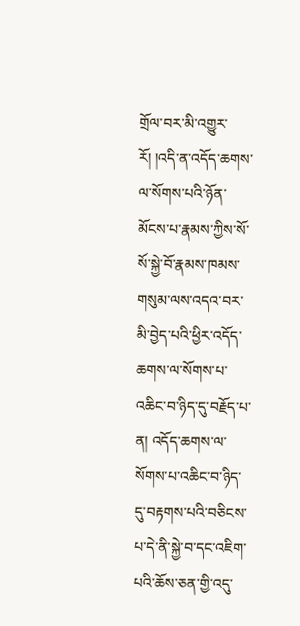གྲོལ་བར་མི་འགྱུར་རོ། །འདི་ན་འདོད་ཆགས་ལ་སོགས་པའི་ཉོན་མོངས་པ་རྣམས་ཀྱིས་སོ་སོ་སྐྱེ་བོ་རྣམས་ཁམས་གསུམ་ལས་འདའ་བར་མི་བྱེད་པའི་ཕྱིར་འདོད་ཆགས་ལ་སོགས་པ་འཆིང་བ་ཉིད་དུ་བརྗོད་པ་ན། འདོད་ཆགས་ལ་སོགས་པ་འཆིང་བ་ཉིད་དུ་བརྟགས་པའི་བཅིངས་པ་དེ་ནི་སྐྱེ་བ་དང་འཇིག་པའི་ཆོས་ཅན་གྱི་འདུ་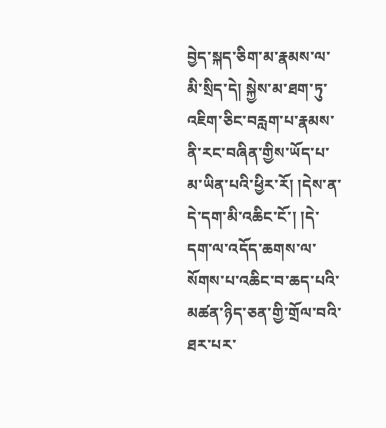བྱེད་སྐད་ཅིག་མ་རྣམས་ལ་མི་སྲིད་དེ། སྐྱེས་མ་ཐག་ཏུ་འཇིག་ཅིང་བརླག་པ་རྣམས་ནི་རང་བཞིན་གྱིས་ཡོད་པ་མ་ཡིན་པའི་ཕྱིར་རོ། །དེས་ན་དེ་དག་མི་འཆིང་ངོ་། །དེ་དག་ལ་འདོད་ཆགས་ལ་སོགས་པ་འཆིང་བ་ཆད་པའི་མཚན་ཉིད་ཅན་གྱི་གྲོལ་བའི་ཐར་པར་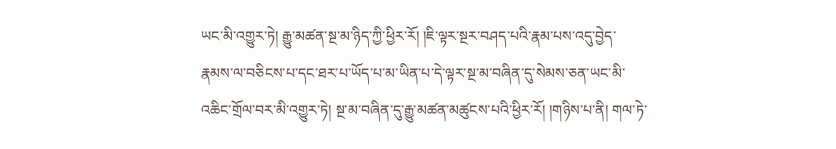ཡང་མི་འགྱུར་ཏེ། རྒྱུ་མཚན་སྔ་མ་ཉིད་ཀྱི་ཕྱིར་རོ། །ཇི་ལྟར་སྔར་བཤད་པའི་རྣམ་པས་འདུ་བྱེད་རྣམས་ལ་བཅིངས་པ་དང་ཐར་པ་ཡོད་པ་མ་ཡིན་པ་དེ་ལྟར་སྔ་མ་བཞིན་དུ་སེམས་ཅན་ཡང་མི་འཆིང་གྲོལ་བར་མི་འགྱུར་ཏེ། སྔ་མ་བཞིན་དུ་རྒྱུ་མཚན་མཚུངས་པའི་ཕྱིར་རོ། །གཉིས་པ་ནི། གལ་ཏེ་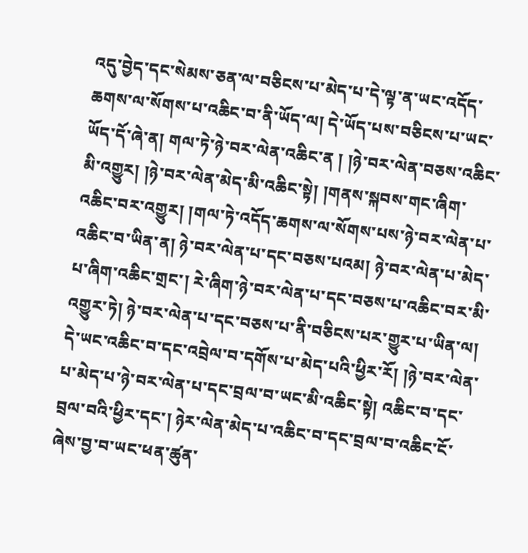འདུ་བྱེད་དང་སེམས་ཅན་ལ་བཅིངས་པ་མེད་པ་དེ་ལྟ་ན་ཡང་འདོད་ཆགས་ལ་སོགས་པ་འཆིང་བ་ནི་ཡོད་ལ། དེ་ཡོད་པས་བཅིངས་པ་ཡང་ཡོད་དོ་ཞེ་ན། གལ་ཏེ་ཉེ་བར་ལེན་འཆིང་ན ། །ཉེ་བར་ལེན་བཅས་འཆིང་མི་འགྱུར། །ཉེ་བར་ལེན་མེད་མི་འཆིང་སྟེ། །གནས་སྐབས་གང་ཞིག་འཆིང་བར་འགྱུར། །གལ་ཏེ་འདོད་ཆགས་ལ་སོགས་པས་ཉེ་བར་ལེན་པ་འཆིང་བ་ཡིན་ན། ཉེ་བར་ལེན་པ་དང་བཅས་པའམ། ཉེ་བར་ལེན་པ་མེད་པ་ཞིག་འཆིང་གྲང་། རེ་ཞིག་ཉེ་བར་ལེན་པ་དང་བཅས་པ་འཆིང་བར་མི་འགྱུར་ཏེ། ཉེ་བར་ལེན་པ་དང་བཅས་པ་ནི་བཅིངས་པར་གྱུར་པ་ཡིན་ལ། དེ་ཡང་འཆིང་བ་དང་འབྲེལ་བ་དགོས་པ་མེད་པའི་ཕྱིར་རོ། །ཉེ་བར་ལེན་པ་མེད་པ་ཉེ་བར་ལེན་པ་དང་བྲལ་བ་ཡང་མི་འཆིང་སྟེ། འཆིང་བ་དང་བྲལ་བའི་ཕྱིར་དང་། ཉེར་ལེན་མེད་པ་འཆིང་བ་དང་བྲལ་བ་འཆིང་ངོ་ཞེས་བྱ་བ་ཡང་ཕན་ཚུན་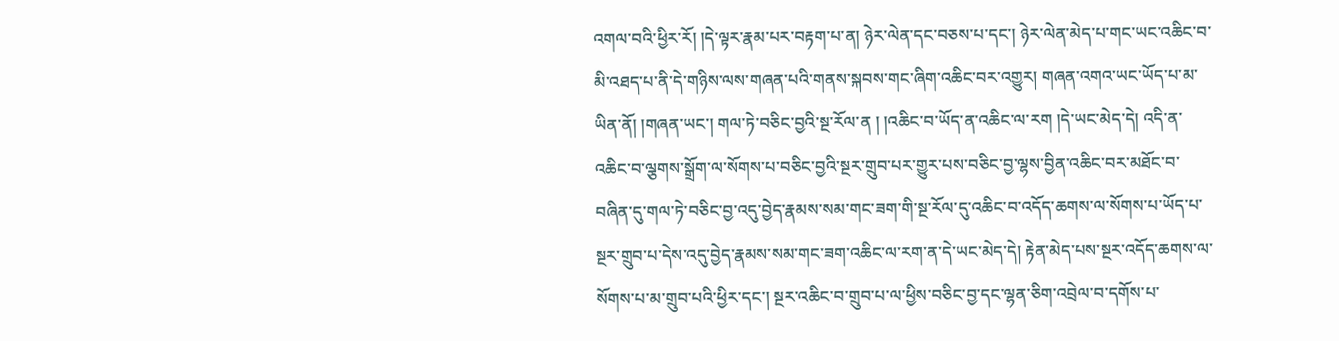འགལ་བའི་ཕྱིར་རོ། །དེ་ལྟར་རྣམ་པར་བརྟག་པ་ན། ཉེར་ལེན་དང་བཅས་པ་དང་། ཉེར་ལེན་མེད་པ་གང་ཡང་འཆིང་བ་མི་འཐད་པ་ནི་དེ་གཉིས་ལས་གཞན་པའི་གནས་སྐབས་གང་ཞིག་འཆིང་བར་འགྱུར། གཞན་འགའ་ཡང་ཡོད་པ་མ་ཡིན་ནོ། །གཞན་ཡང་། གལ་ཏེ་བཅིང་བྱའི་སྔ་རོལ་ན ། །འཆིང་བ་ཡོད་ན་འཆིང་ལ་རག །དེ་ཡང་མེད་དེ། འདི་ན་འཆིང་བ་ལྕགས་སྒྲོག་ལ་སོགས་པ་བཅིང་བྱའི་སྔར་གྲུབ་པར་གྱུར་པས་བཅིང་བྱ་ལྷས་བྱིན་འཆིང་བར་མཐོང་བ་བཞིན་དུ་གལ་ཏེ་བཅིང་བྱ་འདུ་བྱེད་རྣམས་སམ་གང་ཟག་གི་སྔ་རོལ་དུ་འཆིང་བ་འདོད་ཆགས་ལ་སོགས་པ་ཡོད་པ་སྔར་གྲུབ་པ་དེས་འདུ་བྱེད་རྣམས་སམ་གང་ཟག་འཆིང་ལ་རག་ན་དེ་ཡང་མེད་དེ། རྟེན་མེད་པས་སྔར་འདོད་ཆགས་ལ་སོགས་པ་མ་གྲུབ་པའི་ཕྱིར་དང་། སྔར་འཆིང་བ་གྲུབ་པ་ལ་ཕྱིས་བཅིང་བྱ་དང་ལྷན་ཅིག་འབྲེལ་བ་དགོས་པ་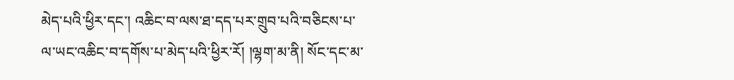མེད་པའི་ཕྱིར་དང་། འཆིང་བ་ལས་ཐ་དད་པར་གྲུབ་པའི་བཅིངས་པ་ལ་ཡང་འཆིང་བ་དགོས་པ་མེད་པའི་ཕྱིར་རོ། །ལྷག་མ་ནི། སོང་དང་མ་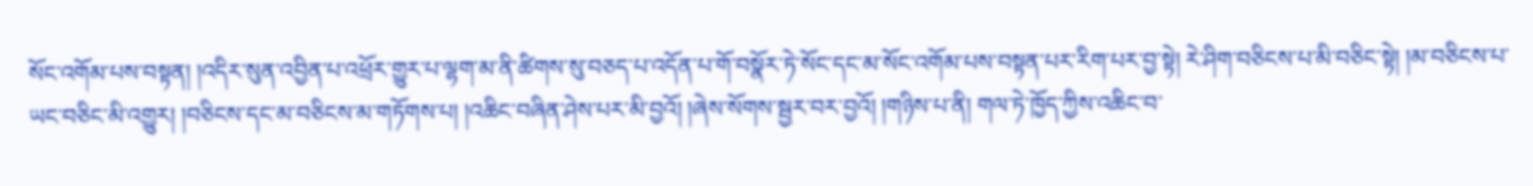སོང་འགོམ་པས་བསྟན། །འདིར་སུན་འབྱིན་པ་འཕྲོར་གྱུར་པ་ལྷག་མ་ནི་ཚིགས་སུ་བཅད་པ་འདོན་པ་གོ་བསྣོར་ཏེ་སོང་དང་མ་སོང་འགོམ་པས་བསྟན་པར་རིག་པར་བྱ་སྟེ། རེ་ཤིག་བཅིངས་པ་མི་བཅིང་སྟེ། །མ་བཅིངས་པ་ཡང་བཅིང་མི་འགྱུར། །བཅིངས་དང་མ་བཅིངས་མ་གཏོགས་པ། །འཆིང་བཞིན་ཤེས་པར་མི་བྱའོ། །ཞེས་སོགས་སྦྱར་བར་བྱའོ། །གཉིས་པ་ནི། གལ་ཏེ་ཁྱོད་ཀྱིས་འཆིང་བ་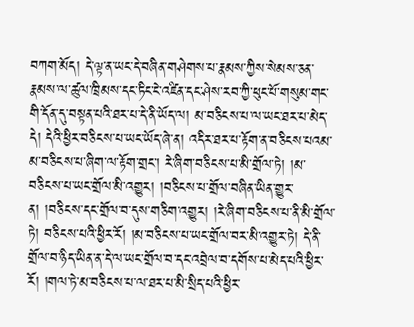བཀག་མོད། དེ་ལྟ་ན་ཡང་དེ་བཞིན་གཤེགས་པ་རྣམས་ཀྱིས་སེམས་ཅན་རྣམས་ལ་ཚུལ་ཁྲིམས་དང་ཏིང་ངེ་འཛིན་དང་ཤེས་རབ་ཀྱི་ཕུང་པོ་གསུམ་གང་གི་དོན་དུ་བསྟན་པའི་ཐར་པ་དེ་ནི་ཡོད་ལ། མ་བཅིངས་པ་ལ་ཡང་ཐར་པ་མེད་དེ། དེའི་ཕྱིར་བཅིངས་པ་ཡང་ཡོད་ཞེ་ན། འདིར་ཐར་པ་རྟོག་ན་བཅིངས་པའམ་མ་བཅིངས་པ་ཞིག་ལ་རྟོག་གྲང་། རེ་ཞིག་བཅིངས་པ་མི་གྲོལ་ཏེ། །མ་བཅིངས་པ་ཡང་གྲོལ་མི་འགྱུར། །བཅིངས་པ་གྲོལ་བཞིན་ཡིན་གྱུར་ན། །བཅིངས་དང་གྲོལ་བ་དུས་གཅིག་འགྱུར། །རེ་ཞིག་བཅིངས་པ་ནི་མི་གྲོལ་ཏེ། བཅིངས་པའི་ཕྱིར་རོ། །མ་བཅིངས་པ་ཡང་གྲོལ་བར་མི་འགྱུར་ཏེ། དེ་ནི་གྲོལ་བ་ཉིད་ཡིན་ན་དེ་ལ་ཡང་གྲོལ་བ་དང་འབྲེལ་བ་དགོས་པ་མེད་པའི་ཕྱིར་རོ། །གལ་ཏེ་མ་བཅིངས་པ་ལ་ཐར་པ་མི་སྲིད་པའི་ཕྱིར་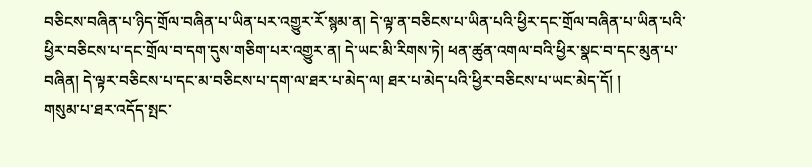བཅིངས་བཞིན་པ་ཉིད་གྲོལ་བཞིན་པ་ཡིན་པར་འགྱུར་རོ་སྙམ་ན། དེ་ལྟ་ན་བཅིངས་པ་ཡིན་པའི་ཕྱིར་དང་གྲོལ་བཞིན་པ་ཡིན་པའི་ཕྱིར་བཅིངས་པ་དང་གྲོལ་བ་དག་དུས་གཅིག་པར་འགྱུར་ན། དེ་ཡང་མི་རིགས་ཏེ། ཕན་ཚུན་འགལ་བའི་ཕྱིར་སྣང་བ་དང་མུན་པ་བཞིན། དེ་ལྟར་བཅིངས་པ་དང་མ་བཅིངས་པ་དག་ལ་ཐར་པ་མེད་ལ། ཐར་པ་མེད་པའི་ཕྱིར་བཅིངས་པ་ཡང་མེད་དོ། །
གསུམ་པ་ཐར་འདོད་སྤང་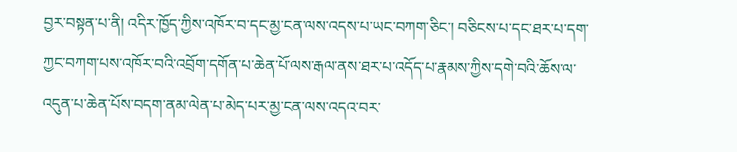བྱར་བསྟན་པ་ནི། འདིར་ཁྱོད་ཀྱིས་འཁོར་བ་དང་མྱ་ངན་ལས་འདས་པ་ཡང་བཀག་ཅིང་། བཅིངས་པ་དང་ཐར་པ་དག་ཀྱང་བཀག་པས་འཁོར་བའི་འབྲོག་དགོན་པ་ཆེན་པོ་ལས་རྒལ་ནས་ཐར་པ་འདོད་པ་རྣམས་ཀྱིས་དགེ་བའི་ཆོས་ལ་འདུན་པ་ཆེན་པོས་བདག་ནམ་ལེན་པ་མེད་པར་མྱ་ངན་ལས་འདའ་བར་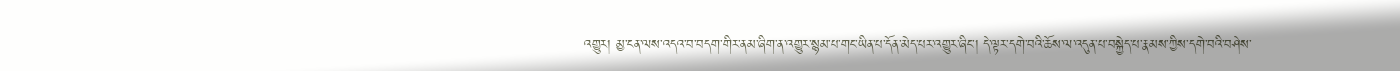འགྱུར། མྱ་ངན་ལས་འདའ་བ་བདག་གིར་ནམ་ཞིག་ན་འགྱུར་སྙམ་པ་གང་ཡིན་པ་དོན་མེད་པར་འགྱུར་ཞིང་། དེ་ལྟར་དགེ་བའི་ཆོས་ལ་འདུན་པ་བསྐྱེད་པ་རྣམས་ཀྱིས་དགེ་བའི་བཤེས་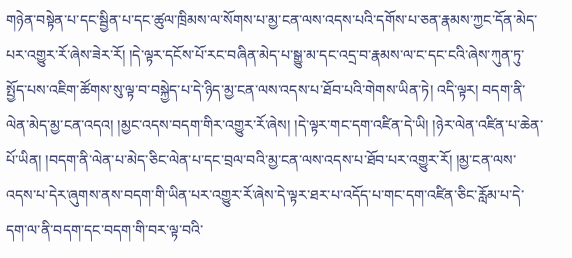གཉེན་བསྟེན་པ་དང་སྦྱིན་པ་དང་ཚུལ་ཁྲིམས་ལ་སོགས་པ་མྱ་ངན་ལས་འདས་པའི་དགོས་པ་ཅན་རྣམས་ཀྱང་དོན་མེད་པར་འགྱུར་རོ་ཞེས་ཟེར་རོ། །དེ་ལྟར་དངོས་པོ་རང་བཞིན་མེད་པ་སྒྱུ་མ་དང་འདྲ་བ་རྣམས་ལ་ང་དང་ངའི་ཞེས་ཀུན་ཏུ་སྤྱོད་པས་འཇིག་ཚོགས་སུ་ལྟ་བ་བསྐྱེད་པ་དེ་ཉིད་མྱ་ངན་ལས་འདས་པ་ཐོབ་པའི་གེགས་ཡིན་ཏེ། འདི་ལྟར། བདག་ནི་ལེན་མེད་མྱ་ངན་འདའ། །མྱང་འདས་བདག་གིར་འགྱུར་རོ་ཞེས། །དེ་ལྟར་གང་དག་འཛིན་དེ་ཡི། །ཉེར་ལེན་འཛིན་པ་ཆེན་པོ་ཡིན། །བདག་ནི་ལེན་པ་མེད་ཅིང་ལེན་པ་དང་བྲལ་བའི་མྱ་ངན་ལས་འདས་པ་ཐོབ་པར་འགྱུར་རོ། །མྱ་ངན་ལས་འདས་པ་དེར་ཞུགས་ནས་བདག་གི་ཡིན་པར་འགྱུར་རོ་ཞེས་དེ་ལྟར་ཐར་པ་འདོད་པ་གང་དག་འཛིན་ཅིང་རློམ་པ་དེ་དག་ལ་ནི་བདག་དང་བདག་གི་བར་ལྟ་བའི་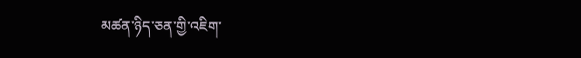མཚན་ཉིད་ཅན་གྱི་འཇིག་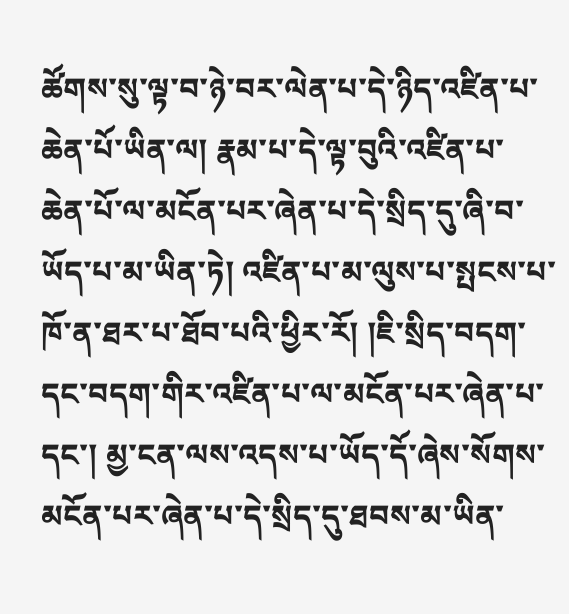ཚོགས་སུ་ལྟ་བ་ཉེ་བར་ལེན་པ་དེ་ཉིད་འཛིན་པ་ཆེན་པོ་ཡིན་ལ། རྣམ་པ་དེ་ལྟ་བུའི་འཛིན་པ་ཆེན་པོ་ལ་མངོན་པར་ཞེན་པ་དེ་སྲིད་དུ་ཞི་བ་ཡོད་པ་མ་ཡིན་ཏེ། འཛིན་པ་མ་ལུས་པ་སྤངས་པ་ཁོ་ན་ཐར་པ་ཐོབ་པའི་ཕྱིར་རོ། །ཇི་སྲིད་བདག་དང་བདག་གིར་འཛིན་པ་ལ་མངོན་པར་ཞེན་པ་དང་། མྱ་ངན་ལས་འདས་པ་ཡོད་དོ་ཞེས་སོགས་མངོན་པར་ཞེན་པ་དེ་སྲིད་དུ་ཐབས་མ་ཡིན་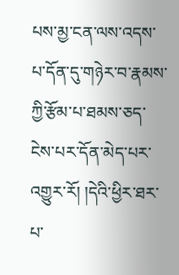པས་མྱ་ངན་ལས་འདས་པ་དོན་དུ་གཉེར་བ་རྣམས་ཀྱི་རྩོམ་པ་ཐམས་ཅད་ངེས་པར་དོན་མེད་པར་འགྱུར་རོ། །དེའི་ཕྱིར་ཐར་པ་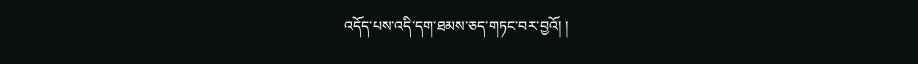འདོད་པས་འདི་དག་ཐམས་ཅད་གཏང་བར་བྱའོ། །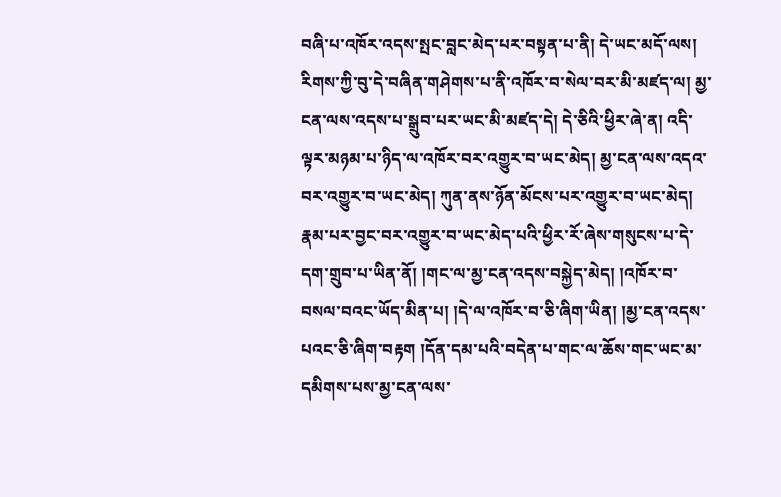བཞི་པ་འཁོར་འདས་སྤང་བླང་མེད་པར་བསྟན་པ་ནི། དེ་ཡང་མདོ་ལས། རིགས་ཀྱི་བུ་དེ་བཞིན་གཤེགས་པ་ནི་འཁོར་བ་སེལ་བར་མི་མཛད་ལ། མྱ་ངན་ལས་འདས་པ་སྒྲུབ་པར་ཡང་མི་མཛད་དེ། དེ་ཅིའི་ཕྱིར་ཞེ་ན། འདི་ལྟར་མཉམ་པ་ཉིད་ལ་འཁོར་བར་འགྱུར་བ་ཡང་མེད། མྱ་ངན་ལས་འདའ་བར་འགྱུར་བ་ཡང་མེད། ཀུན་ནས་ཉོན་མོངས་པར་འགྱུར་བ་ཡང་མེད། རྣམ་པར་བྱང་བར་འགྱུར་བ་ཡང་མེད་པའི་ཕྱིར་རོ་ཞེས་གསུངས་པ་དེ་དག་གྲུབ་པ་ཡིན་ནོ། །གང་ལ་མྱ་ངན་འདས་བསྐྱེད་མེད། །འཁོར་བ་བསལ་བའང་ཡོད་མིན་པ། །དེ་ལ་འཁོར་བ་ཅི་ཞིག་ཡིན། །མྱ་ངན་འདས་པའང་ཅི་ཞིག་བརྟག །དོན་དམ་པའི་བདེན་པ་གང་ལ་ཆོས་གང་ཡང་མ་དམིགས་པས་མྱ་ངན་ལས་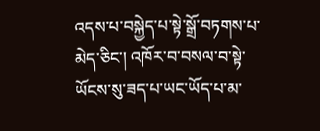འདས་པ་བསྐྱེད་པ་སྟེ་སྒྲོ་བཏགས་པ་མེད་ཅིང་། འཁོར་བ་བསལ་བ་སྟེ་ཡོངས་སུ་ཟད་པ་ཡང་ཡོད་པ་མ་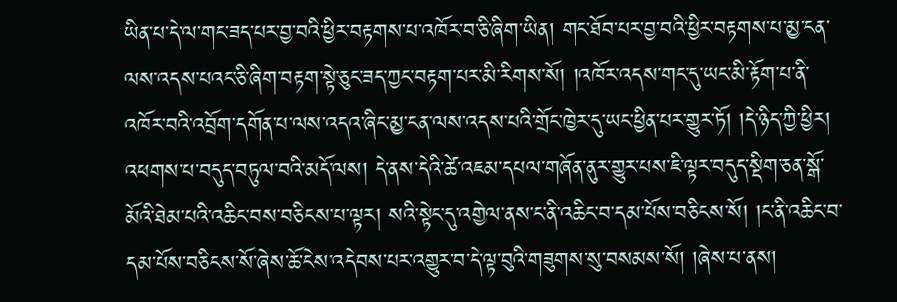ཡིན་པ་དེ་ལ་གང་ཟད་པར་བྱ་བའི་ཕྱིར་བརྟགས་པ་འཁོར་བ་ཅི་ཞིག་ཡིན། གང་ཐོབ་པར་བྱ་བའི་ཕྱིར་བརྟགས་པ་མྱ་ངན་ལས་འདས་པའང་ཅི་ཞིག་བརྟག་སྟེ་ཅུང་ཟད་ཀྱང་བརྟག་པར་མི་རིགས་སོ། །འཁོར་འདས་གང་དུ་ཡང་མི་རྟོག་པ་ནི་འཁོར་བའི་འབྲོག་དགོན་པ་ལས་འདའ་ཞིང་མྱ་ངན་ལས་འདས་པའི་གྲོང་ཁྱེར་དུ་ཡང་ཕྱིན་པར་གྱུར་ཏོ། །དེ་ཉིད་ཀྱི་ཕྱིར། འཕགས་པ་བདུད་བཏུལ་བའི་མདོ་ལས། དེ་ནས་དེའི་ཚེ་འཇམ་དཔལ་གཞོན་ནུར་གྱུར་པས་ཇི་ལྟར་བདུད་སྡིག་ཅན་སྒོ་མོའི་ཐེམ་པའི་འཆིང་བས་བཅིངས་པ་ལྟར། སའི་སྟེང་དུ་འགྱེལ་ནས་ང་ནི་འཆིང་བ་དམ་པོས་བཅིངས་སོ། །ང་ནི་འཆིང་བ་དམ་པོས་བཅིངས་སོ་ཞེས་ཆོ་ངེས་འདེབས་པར་འགྱུར་བ་དེ་ལྟ་བུའི་གཟུགས་སུ་བསམས་སོ། །ཞེས་པ་ནས།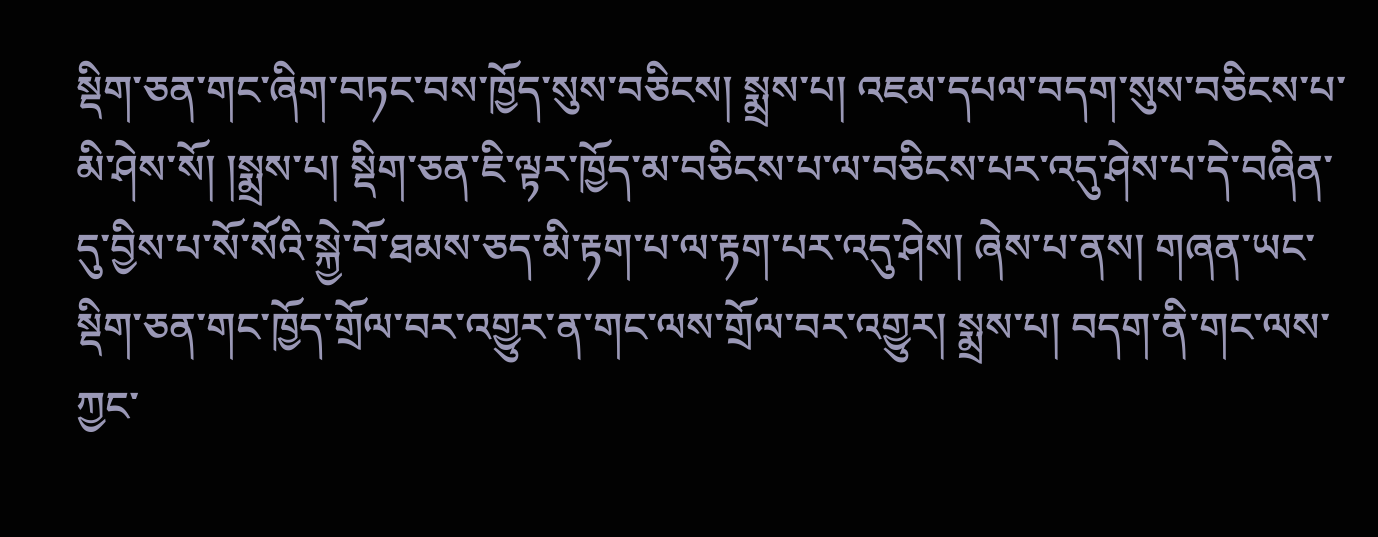སྡིག་ཅན་གང་ཞིག་བཏང་བས་ཁྱོད་སུས་བཅིངས། སྨྲས་པ། འཇམ་དཔལ་བདག་སུས་བཅིངས་པ་མི་ཤེས་སོ། །སྨྲས་པ། སྡིག་ཅན་ཇི་ལྟར་ཁྱོད་མ་བཅིངས་པ་ལ་བཅིངས་པར་འདུ་ཤེས་པ་དེ་བཞིན་དུ་བྱིས་པ་སོ་སོའི་སྐྱེ་བོ་ཐམས་ཅད་མི་རྟག་པ་ལ་རྟག་པར་འདུ་ཤེས། ཞེས་པ་ནས། གཞན་ཡང་སྡིག་ཅན་གང་ཁྱོད་གྲོལ་བར་འགྱུར་ན་གང་ལས་གྲོལ་བར་འགྱུར། སྨྲས་པ། བདག་ནི་གང་ལས་ཀྱང་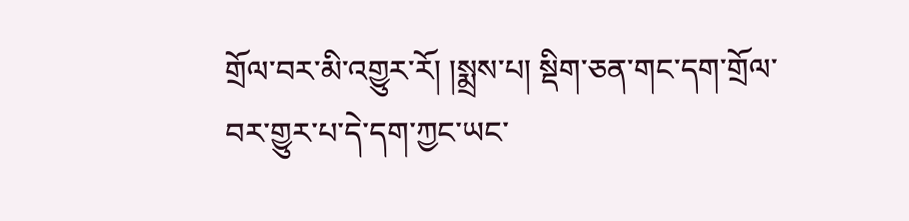གྲོལ་བར་མི་འགྱུར་རོ། །སྨྲས་པ། སྡིག་ཅན་གང་དག་གྲོལ་བར་གྱུར་པ་དེ་དག་ཀྱང་ཡང་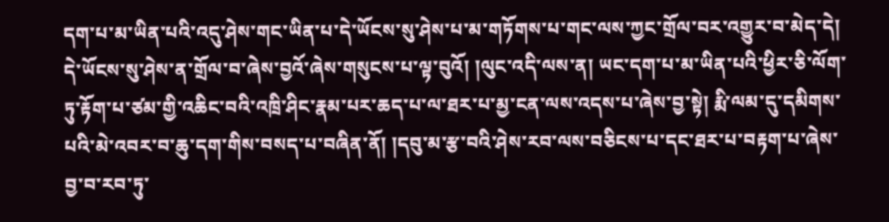དག་པ་མ་ཡིན་པའི་འདུ་ཤེས་གང་ཡིན་པ་དེ་ཡོངས་སུ་ཤེས་པ་མ་གཏོགས་པ་གང་ལས་ཀྱང་གྲོལ་བར་འགྱུར་བ་མེད་དེ། དེ་ཡོངས་སུ་ཤེས་ན་གྲོལ་བ་ཞེས་བྱའོ་ཞེས་གསུངས་པ་ལྟ་བུའོ། །ལུང་འདི་ལས་ན། ཡང་དག་པ་མ་ཡིན་པའི་ཕྱིར་ཅི་ལོག་ཏུ་རྟོག་པ་ཙམ་གྱི་འཆིང་བའི་འཁྲི་ཤིང་རྣམ་པར་ཆད་པ་ལ་ཐར་པ་མྱ་ངན་ལས་འདས་པ་ཞེས་བྱ་སྟེ། རྨི་ལམ་དུ་དམིགས་པའི་མེ་འབར་བ་ཆུ་དག་གིས་བསད་པ་བཞིན་ནོ། །དབུ་མ་རྩ་བའི་ཤེས་རབ་ལས་བཅིངས་པ་དང་ཐར་པ་བརྟག་པ་ཞེས་བྱ་བ་རབ་ཏུ་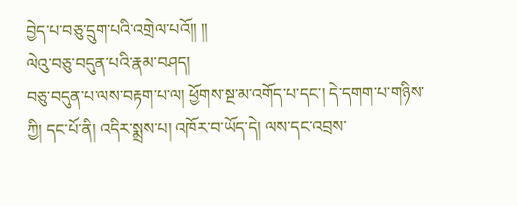བྱེད་པ་བཅུ་དྲུག་པའི་འགྲེལ་པའོ།། །།
ལེའུ་བཅུ་བདུན་པའི་རྣམ་བཤད།
བཅུ་བདུན་པ་ལས་བརྟག་པ་ལ། ཕྱོགས་སྔ་མ་འགོད་པ་དང་། དེ་དགག་པ་གཉིས་ཀྱི། དང་པོ་ནི། འདིར་སྨྲས་པ། འཁོར་བ་ཡོད་དེ། ལས་དང་འབྲས་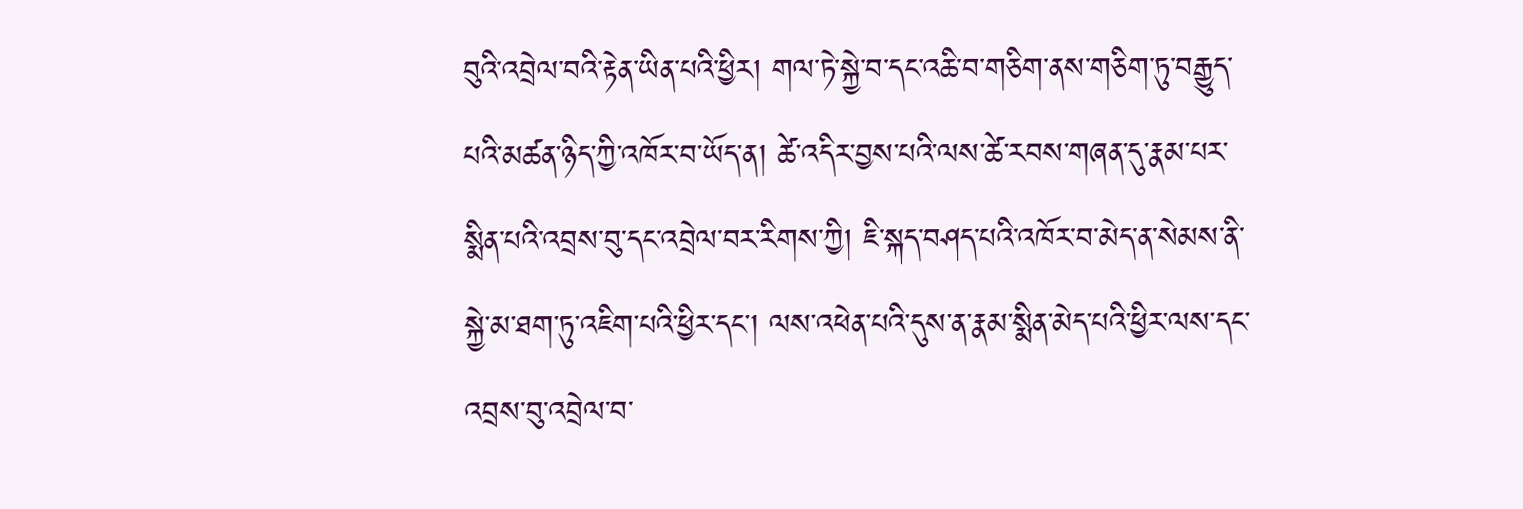བུའི་འབྲེལ་བའི་རྟེན་ཡིན་པའི་ཕྱིར། གལ་ཏེ་སྐྱེ་བ་དང་འཆི་བ་གཅིག་ནས་གཅིག་ཏུ་བརྒྱུད་པའི་མཚན་ཉིད་ཀྱི་འཁོར་བ་ཡོད་ན། ཚེ་འདིར་བྱས་པའི་ལས་ཚེ་རབས་གཞན་དུ་རྣམ་པར་སྨིན་པའི་འབྲས་བུ་དང་འབྲེལ་བར་རིགས་ཀྱི། ཇི་སྐད་བཤད་པའི་འཁོར་བ་མེད་ན་སེམས་ནི་སྐྱེ་མ་ཐག་ཏུ་འཇིག་པའི་ཕྱིར་དང་། ལས་འཕེན་པའི་དུས་ན་རྣམ་སྨིན་མེད་པའི་ཕྱིར་ལས་དང་འབྲས་བུ་འབྲེལ་བ་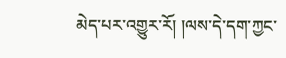མེད་པར་འགྱུར་རོ། །ལས་དེ་དག་ཀྱང་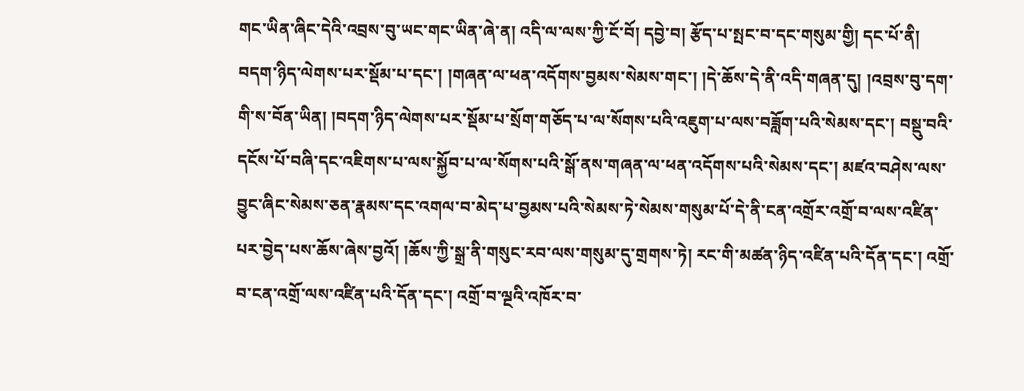གང་ཡིན་ཞིང་དེའི་འབྲས་བུ་ཡང་གང་ཡིན་ཞེ་ན། འདི་ལ་ལས་ཀྱི་ངོ་བོ། དབྱེ་བ། རྩོད་པ་སྤང་བ་དང་གསུམ་གྱི། དང་པོ་ནི། བདག་ཉིད་ལེགས་པར་སྡོམ་པ་དང་། །གཞན་ལ་ཕན་འདོགས་བྱམས་སེམས་གང་། །དེ་ཆོས་དེ་ནི་འདི་གཞན་དུ། །འབྲས་བུ་དག་གི་ས་བོན་ཡིན། །བདག་ཉིད་ལེགས་པར་སྡོམ་པ་སྲོག་གཅོད་པ་ལ་སོགས་པའི་འཇུག་པ་ལས་བཟློག་པའི་སེམས་དང་། བསྡུ་བའི་དངོས་པོ་བཞི་དང་འཇིགས་པ་ལས་སྐྱོབ་པ་ལ་སོགས་པའི་སྒོ་ནས་གཞན་ལ་ཕན་འདོགས་པའི་སེམས་དང་། མཛའ་བཤེས་ལས་བྱུང་ཞིང་སེམས་ཅན་རྣམས་དང་འགལ་བ་མེད་པ་བྱམས་པའི་སེམས་ཏེ་སེམས་གསུམ་པོ་དེ་ནི་ངན་འགྲོར་འགྲོ་བ་ལས་འཛིན་པར་བྱེད་པས་ཆོས་ཞེས་བྱའོ། །ཆོས་ཀྱི་སྒྲ་ནི་གསུང་རབ་ལས་གསུམ་དུ་གྲགས་ཏེ། རང་གི་མཚན་ཉིད་འཛིན་པའི་དོན་དང་། འགྲོ་བ་ངན་འགྲོ་ལས་འཛིན་པའི་དོན་དང་། འགྲོ་བ་ལྔའི་འཁོར་བ་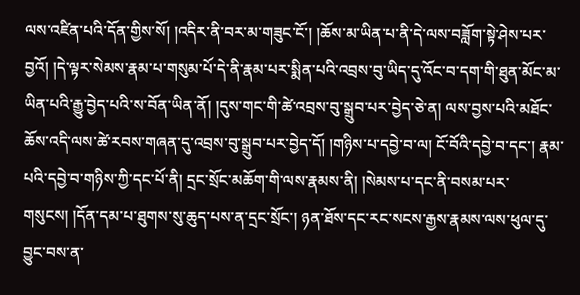ལས་འཛིན་པའི་དོན་གྱིས་སོ། །འདིར་ནི་བར་མ་གཟུང་ངོ་། །ཆོས་མ་ཡིན་པ་ནི་དེ་ལས་བཟློག་སྟེ་ཤེས་པར་བྱའོ། །དེ་ལྟར་སེམས་རྣམ་པ་གསུམ་པོ་དེ་ནི་རྣམ་པར་སྨིན་པའི་འབྲས་བུ་ཡིད་དུ་འོང་བ་དག་གི་ཐུན་མོང་མ་ཡིན་པའི་རྒྱུ་བྱེད་པའི་ས་བོན་ཡིན་ནོ། །དུས་གང་གི་ཚེ་འབྲས་བུ་སྒྲུབ་པར་བྱེད་ཅེ་ན། ལས་བྱས་པའི་མཐོང་ཆོས་འདི་ལས་ཚེ་རབས་གཞན་དུ་འབྲས་བུ་སྒྲུབ་པར་བྱེད་དོ། །གཉིས་པ་དབྱེ་བ་ལ། ངོ་བོའི་དབྱེ་བ་དང་། རྣམ་པའི་དབྱེ་བ་གཉིས་ཀྱི་དང་པོ་ནི། དྲང་སྲོང་མཆོག་གི་ལས་རྣམས་ནི། །སེམས་པ་དང་ནི་བསམ་པར་གསུངས། །དོན་དམ་པ་ཐུགས་སུ་ཆུད་པས་ན་དྲང་སྲོང་། ཉན་ཐོས་དང་རང་སངས་རྒྱས་རྣམས་ལས་ཕུལ་དུ་བྱུང་བས་ན་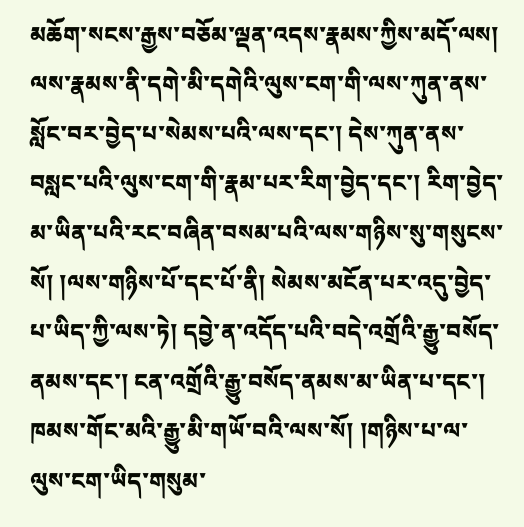མཆོག་སངས་རྒྱས་བཅོམ་ལྡན་འདས་རྣམས་ཀྱིས་མདོ་ལས། ལས་རྣམས་ནི་དགེ་མི་དགེའི་ལུས་ངག་གི་ལས་ཀུན་ནས་སློང་བར་བྱེད་པ་སེམས་པའི་ལས་དང་། དེས་ཀུན་ནས་བསླང་པའི་ལུས་ངག་གི་རྣམ་པར་རིག་བྱེད་དང་། རིག་བྱེད་མ་ཡིན་པའི་རང་བཞིན་བསམ་པའི་ལས་གཉིས་སུ་གསུངས་སོ། །ལས་གཉིས་པོ་དང་པོ་ནི། སེམས་མངོན་པར་འདུ་བྱེད་པ་ཡིད་ཀྱི་ལས་ཏེ། དབྱེ་ན་འདོད་པའི་བདེ་འགྲོའི་རྒྱུ་བསོད་ནམས་དང་། ངན་འགྲོའི་རྒྱུ་བསོད་ནམས་མ་ཡིན་པ་དང་། ཁམས་གོང་མའི་རྒྱུ་མི་གཡོ་བའི་ལས་སོ། །གཉིས་པ་ལ་ལུས་ངག་ཡིད་གསུམ་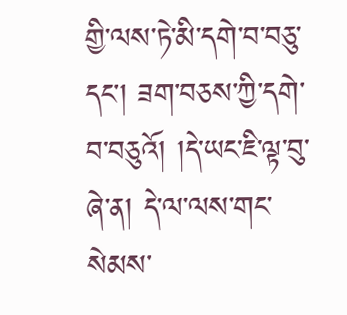གྱི་ལས་ཏེ་མི་དགེ་བ་བཅུ་དང་། ཟག་བཅས་ཀྱི་དགེ་བ་བཅུའོ། །དེ་ཡང་ཇི་ལྟ་བུ་ཞེ་ན། དེ་ལ་ལས་གང་སེམས་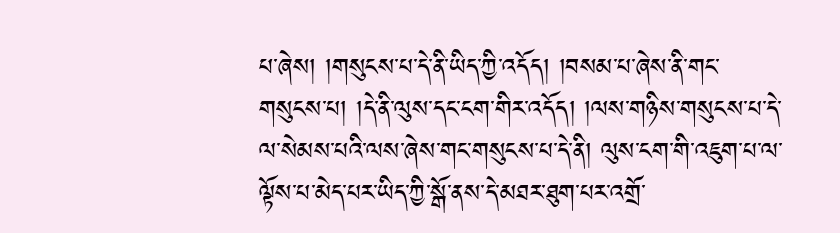པ་ཞེས། །གསུངས་པ་དེ་ནི་ཡིད་ཀྱི་འདོད། །བསམ་པ་ཞེས་ནི་གང་གསུངས་པ། །དེ་ནི་ལུས་དང་ངག་གིར་འདོད། །ལས་གཉིས་གསུངས་པ་དེ་ལ་སེམས་པའི་ལས་ཞེས་གང་གསུངས་པ་དེ་ནི། ལུས་ངག་གི་འཇུག་པ་ལ་ལྟོས་པ་མེད་པར་ཡིད་ཀྱི་སྒོ་ནས་དེ་མཐར་ཐུག་པར་འགྲོ་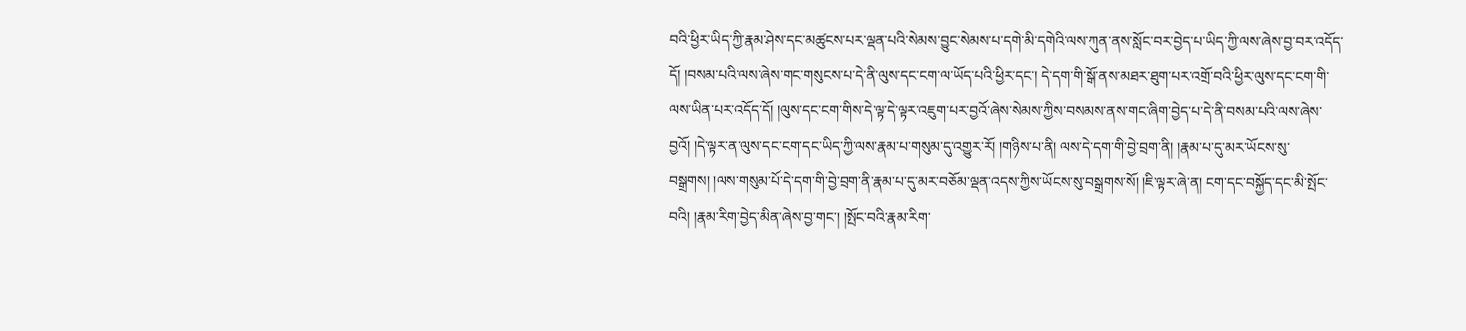བའི་ཕྱིར་ཡིད་ཀྱི་རྣམ་ཤེས་དང་མཚུངས་པར་ལྡན་པའི་སེམས་བྱུང་སེམས་པ་དགེ་མི་དགེའི་ལས་ཀུན་ནས་སློང་བར་བྱེད་པ་ཡིད་ཀྱི་ལས་ཞེས་བྱ་བར་འདོད་དོ། །བསམ་པའི་ལས་ཞེས་གང་གསུངས་པ་དེ་ནི་ལུས་དང་ངག་ལ་ཡོད་པའི་ཕྱིར་དང་། དེ་དག་གི་སྒོ་ནས་མཐར་ཐུག་པར་འགྲོ་བའི་ཕྱིར་ལུས་དང་ངག་གི་ལས་ཡིན་པར་འདོད་དོ། །ལུས་དང་ངག་གིས་དེ་ལྟ་དེ་ལྟར་འཇུག་པར་བྱའོ་ཞེས་སེམས་ཀྱིས་བསམས་ནས་གང་ཞིག་བྱེད་པ་དེ་ནི་བསམ་པའི་ལས་ཞེས་བྱའོ། །དེ་ལྟར་ན་ལུས་དང་ངག་དང་ཡིད་ཀྱི་ལས་རྣམ་པ་གསུམ་དུ་འགྱུར་རོ། །གཉིས་པ་ནི། ལས་དེ་དག་གི་བྱེ་བྲག་ནི། །རྣམ་པ་དུ་མར་ཡོངས་སུ་བསྒྲགས། །ལས་གསུམ་པོ་དེ་དག་གི་བྱེ་བྲག་ནི་རྣམ་པ་དུ་མར་བཅོམ་ལྡན་འདས་ཀྱིས་ཡོངས་སུ་བསྒྲགས་སོ། །ཇི་ལྟར་ཞེ་ན། ངག་དང་བསྐྱོད་དང་མི་སྤོང་བའི། །རྣམ་རིག་བྱེད་མིན་ཞེས་བྱ་གང་། །སྤོང་བའི་རྣམ་རིག་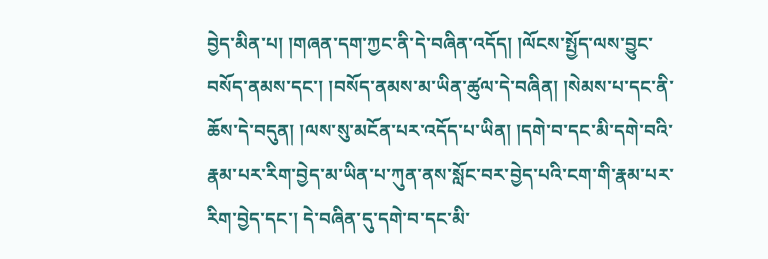བྱེད་མིན་པ། །གཞན་དག་ཀྱང་ནི་དེ་བཞིན་འདོད། །ལོངས་སྤྱོད་ལས་བྱུང་བསོད་ནམས་དང་། །བསོད་ནམས་མ་ཡིན་ཚུལ་དེ་བཞིན། །སེམས་པ་དང་ནི་ཆོས་དེ་བདུན། །ལས་སུ་མངོན་པར་འདོད་པ་ཡིན། །དགེ་བ་དང་མི་དགེ་བའི་རྣམ་པར་རིག་བྱེད་མ་ཡིན་པ་ཀུན་ནས་སློང་བར་བྱེད་པའི་ངག་གི་རྣམ་པར་རིག་བྱེད་དང་། དེ་བཞིན་དུ་དགེ་བ་དང་མི་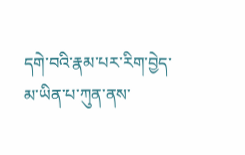དགེ་བའི་རྣམ་པར་རིག་བྱེད་མ་ཡིན་པ་ཀུན་ནས་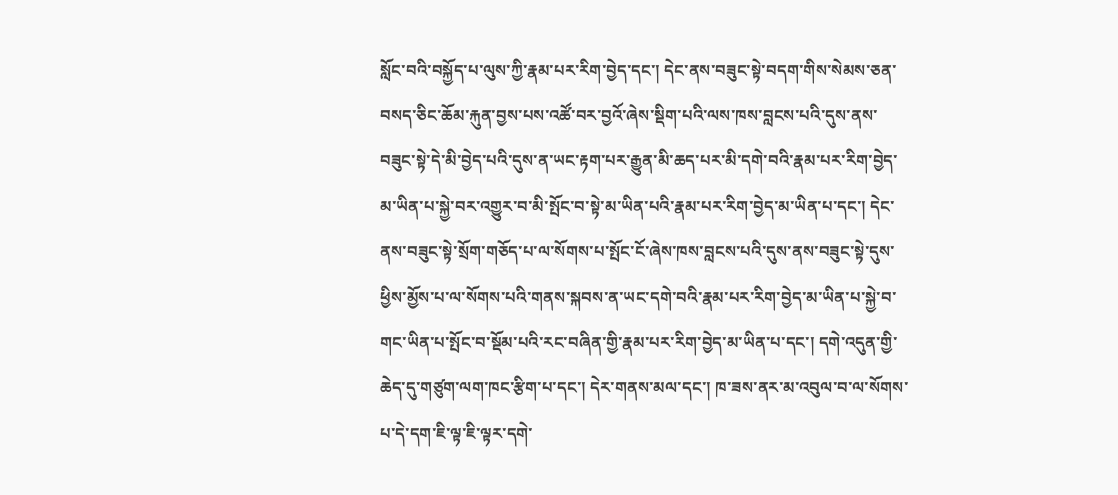སློང་བའི་བསྐྱོད་པ་ལུས་ཀྱི་རྣམ་པར་རིག་བྱེད་དང་། དེང་ནས་བཟུང་སྟེ་བདག་གིས་སེམས་ཅན་བསད་ཅིང་ཆོམ་རྐུན་བྱས་པས་འཚོ་བར་བྱའོ་ཞེས་སྡིག་པའི་ལས་ཁས་བླངས་པའི་དུས་ནས་བཟུང་སྟེ་དེ་མི་བྱེད་པའི་དུས་ན་ཡང་རྟག་པར་རྒྱུན་མི་ཆད་པར་མི་དགེ་བའི་རྣམ་པར་རིག་བྱེད་མ་ཡིན་པ་སྐྱེ་བར་འགྱུར་བ་མི་སྤོང་བ་སྟེ་མ་ཡིན་པའི་རྣམ་པར་རིག་བྱེད་མ་ཡིན་པ་དང་། དེང་ནས་བཟུང་སྟེ་སྲོག་གཅོད་པ་ལ་སོགས་པ་སྤོང་ངོ་ཞེས་ཁས་བླངས་པའི་དུས་ནས་བཟུང་སྟེ་དུས་ཕྱིས་མྱོས་པ་ལ་སོགས་པའི་གནས་སྐབས་ན་ཡང་དགེ་བའི་རྣམ་པར་རིག་བྱེད་མ་ཡིན་པ་སྐྱེ་བ་གང་ཡིན་པ་སྤོང་བ་སྡོམ་པའི་རང་བཞིན་གྱི་རྣམ་པར་རིག་བྱེད་མ་ཡིན་པ་དང་། དགེ་འདུན་གྱི་ཆེད་དུ་གཙུག་ལག་ཁང་རྩིག་པ་དང་། དེར་གནས་མལ་དང་། ཁ་ཟས་ནར་མ་འབུལ་བ་ལ་སོགས་པ་དེ་དག་ཇི་ལྟ་ཇི་ལྟར་དགེ་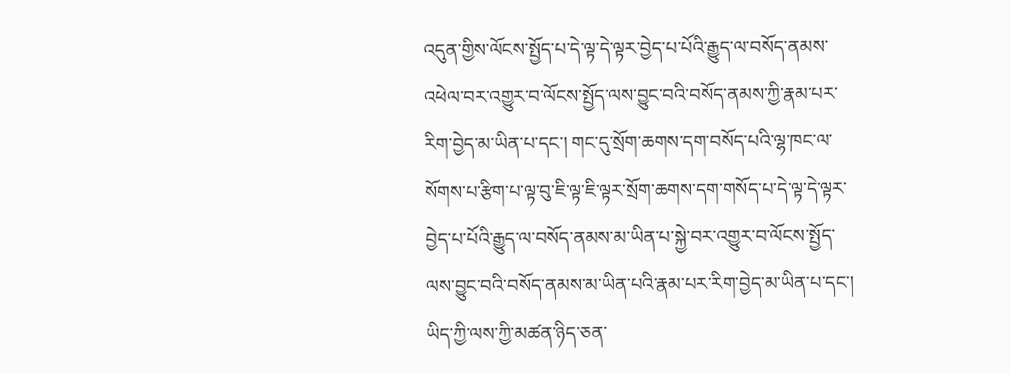འདུན་གྱིས་ལོངས་སྤྱོད་པ་དེ་ལྟ་དེ་ལྟར་བྱེད་པ་པོའི་རྒྱུད་ལ་བསོད་ནམས་འཕེལ་བར་འགྱུར་བ་ལོངས་སྤྱོད་ལས་བྱུང་བའི་བསོད་ནམས་ཀྱི་རྣམ་པར་རིག་བྱེད་མ་ཡིན་པ་དང་། གང་དུ་སྲོག་ཆགས་དག་བསོད་པའི་ལྷ་ཁང་ལ་སོགས་པ་རྩིག་པ་ལྟ་བུ་ཇི་ལྟ་ཇི་ལྟར་སྲོག་ཆགས་དག་གསོད་པ་དེ་ལྟ་དེ་ལྟར་བྱེད་པ་པོའི་རྒྱུད་ལ་བསོད་ནམས་མ་ཡིན་པ་སྐྱེ་བར་འགྱུར་བ་ལོངས་སྤྱོད་ལས་བྱུང་བའི་བསོད་ནམས་མ་ཡིན་པའི་རྣམ་པར་རིག་བྱེད་མ་ཡིན་པ་དང་། ཡིད་ཀྱི་ལས་ཀྱི་མཚན་ཉིད་ཅན་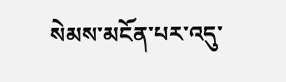སེམས་མངོན་པར་འདུ་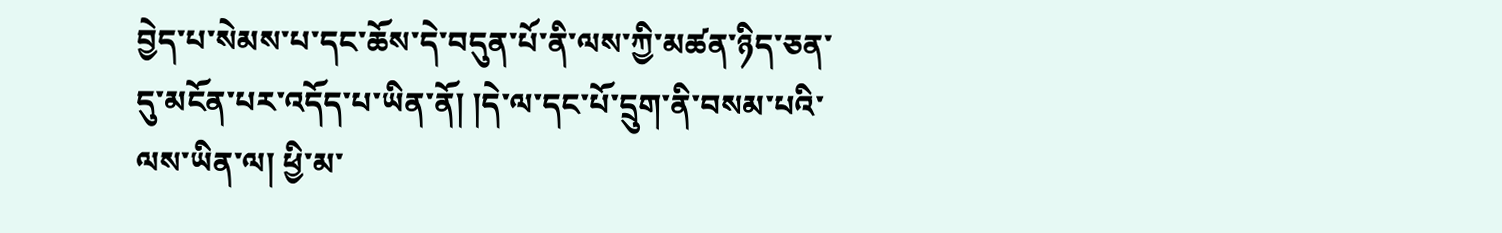བྱེད་པ་སེམས་པ་དང་ཆོས་དེ་བདུན་པོ་ནི་ལས་ཀྱི་མཚན་ཉིད་ཅན་དུ་མངོན་པར་འདོད་པ་ཡིན་ནོ། །དེ་ལ་དང་པོ་དྲུག་ནི་བསམ་པའི་ལས་ཡིན་ལ། ཕྱི་མ་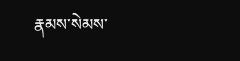རྣམས་སེམས་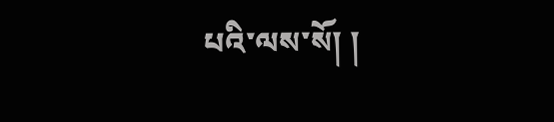པའི་ལས་སོ། །